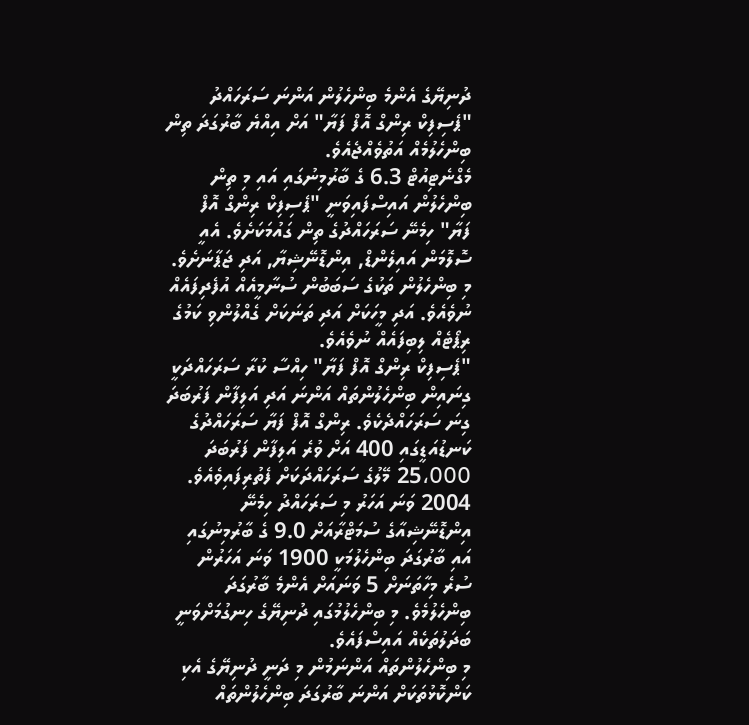ދުނިޔޭގެ އެންމެ ބިންހެލުން އަންނަ ސަރަހައްދު "ޕެސިފިކް ރިންގް އޮފް ފަޔާ" އަށް އިއްޔެ ބާރުގަދަ ތިން ބިންހެލުމެއް އަތުވެއްޖެއެވެ.
މެގްނެޓިއުޓް 6.3 ގެ ބާރުމިނުގައި އައި މި ތިން ބިންހެލުން އައިސްފައިވަނީ "ޕެސިފިކް ރިންގް އޮފް ފަޔާ" ހިމެނޭ ސަރަހައްދުގެ ތިން ގައުމަކަށެވެ. އެއީ ސޮލޮމަން އައިލެންޑް, އިންޑޮނޭޝިޔާ, އަދި ޖަޕާނަށެވެ.
މި ބިންހެލުން ތަކުގެ ސަބަބުން ސުނާމީއެއް އުފެދިފައެއް ނުވެއެވެ. އަދި މީހަކަށް އަދި ތަނަކަށް ގެއްލުންވި ކަމުގެ ރިޕޯޓެއް ލިބިފައެއް ނުވެއެވެ.
"ޕެސިފިކް ރިންގް އޮފް ފަޔާ" ހިއްސާ ކުރާ ސަރަހައްދަކީ ގިނައިން ބިންހެލުންތައް އަންނަ އަދި އަލިފާން ފަރުބަދަ ގިނަ ސަރަހައްދެކެވެ. ރިންގް އޮފް ފަޔާ ސަރަހައްދުގެ ކަނޑުއަޑީގައި 400 އަށް ވުރެ އަލިފާން ފަރުބަދަ 25،000 މޭލުގެ ސަރަހައްދަކަށް ފެތުރިފައިވެއެވެ.
2004 ވަނަ އަހަރު މި ސަރަހައްދު ހިމެނޭ އިންޑޮނޭޝިއާގެ ސުމަޓްރާއަށް 9.0 ގެ ބާރުމިނުގައި އައި ބާރުގަދަ ބިންހެލުމަކީ 1900 ވަނަ އަހަރުން ސުރެ މިހާތަނަށް 5 ވަނައަށް އެންމެ ބާރުގަދަ ބިންހެލުމެވެ. މި ބިންހެލުމުގައި ދުނިޔޭގެ ހިނގުމަށްވަނީ ބަދަލުތަކެއް އައިސްފައެވެ.
މި ބިންހެލުންތައް އަންނަމުން މި ދަނީ ދުނިޔޭގެ އެކި ކަންކޮޅުތަކަށް އަންނަ ބާރުގަދަ ބިންހެލުންތައް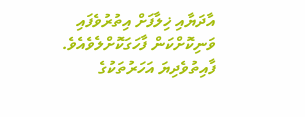އާދަޔާއި ޚިލާފަށް އިތުރުވެފައި ވަނިކޮށްކަން ފާހަގަކޮށްލެވެއެވެ. ފާއިތުވެދިޔަ އަހަރުތަކުގެ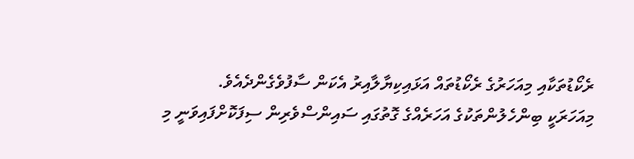ރެކޯޑުތަކާއި މިއަހަރުގެ ރެކޯޑުތައް އަޅައިކިޔާލާއިރު އެކަން ސާފުވެގެންދެއެވެ.
މިއަހަރަކީ ބިންހެލުންތަކުގެ އަހަރެއްގެ ގޮތުގައި ސައިންސްވެރިން ސިފަކޮށްފައިވަނީ މި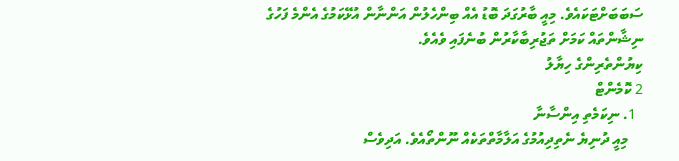ސަބަބަށްޓަކައެވެ. މިއީ ބާރުގަދަ ބޮޑު އެއް ބިންހެލުން އަންނާން އުޅޭކަމުގެ އެންމެ ފަހުގެ ނިޝާންތައް ކަމަށް ތަޖުރިބާކާރުން ބުނެފައި ވެއެވެ.
ކިޔުންތެރިންގެ ހިޔާލު
2 ކޮމެންޓް
  1. ނިކަމެތި އިންސާނާ
    މިއީ ދުނިޔެ ނެތިދިއުމުގެ އަލާމާތްތަކެއް ނޫންތޯއެވެ. އަދިވެސް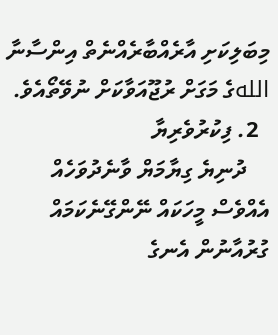މިބަލިކަށި އާރެއްބާރެއްނެތް އިންސާނާ اللهގެ މަގަށް ރުޖޫއަވާކަށް ނުވޭތޯއެވެ.
  2. ފިކުރުވެރިޔާ
    ދުނިޔެ ގިޔާމަޔް ވާނެދުވަހެއް އެއްވެސް މީހަކައް ނޭންގޭނެކަމައް ގުރުއާނުން އެނގެ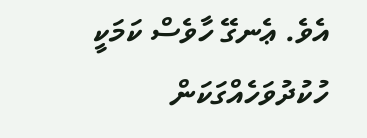އެވެ. ޢެނގޭ ހާވެސް ކަމަކީ ހުކުދުވަހެއްގަކަން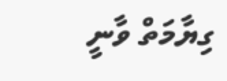ގިޔާމަތް ވާނީ